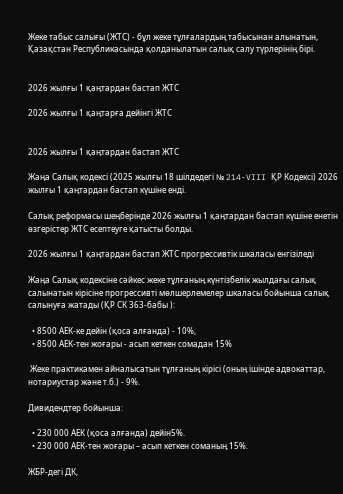Жеке табыс салығы (ЖТС) - бұл жеке тұлғалардың табысынан алынатын, Қазақстан Республикасында қолданылатын салық салу түрлерінің бірі.


2026 жылғы 1 қаңтардан бастап ЖТС

2026 жылғы 1 қаңтарға дейінгі ЖТС


2026 жылғы 1 қаңтардан бастап ЖТС

Жаңа Салық кодексі (2025 жылғы 18 шілдедегі № 214-VIII ҚР Кодексі) 2026 жылғы 1 қаңтардан бастап күшіне енді.

Салық реформасы шеңберінде 2026 жылғы 1 қаңтардан бастап күшіне енетін өзгерістер ЖТС есептеуге қатысты болды.

2026 жылғы 1 қаңтардан бастап ЖТС прогрессивтік шкаласы енгізіледі

Жаңа Салық кодексіне сәйкес жеке тұлғаның күнтізбелік жылдағы салық салынатын кірісіне прогрессивті мөлшерлемелер шкаласы бойынша салық салынуға жатады (ҚР СК 363-бабы ):

  • 8500 АЕК-ке дейін (қоса алғанда) - 10%,
  • 8500 АЕК-тен жоғары - асып кеткен сомадан 15%

 Жеке практикамен айналысатын тұлғаның кірісі (оның ішінде адвокаттар, нотариустар және т.б.) - 9%.

Дивидендтер бойынша:

  • 230 000 АЕК (қоса алғанда) дейін5%.
  • 230 000 АЕК-тен жоғары – асып кеткен соманың 15%.

ЖБР-дегі ДК,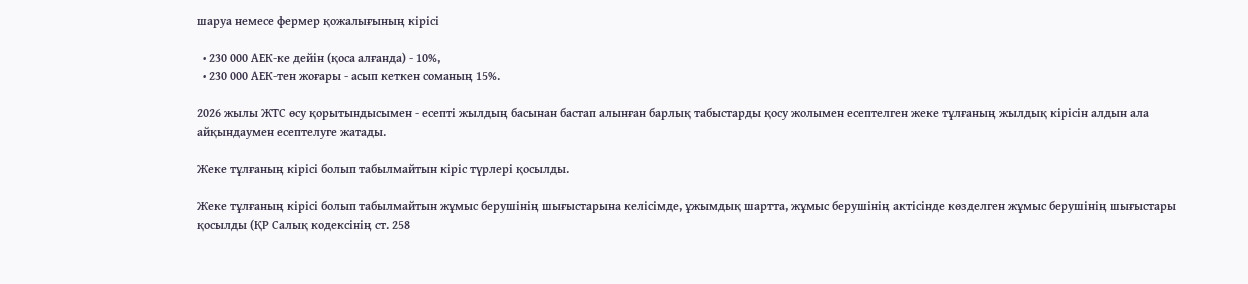шаруа немесе фермер қожалығының кірісі

  • 230 000 АЕК-ке дейін (қоса алғанда) - 10%,
  • 230 000 АЕК-тен жоғары - асып кеткен соманың 15%.

2026 жылы ЖТС өсу қорытындысымен - есепті жылдың басынан бастап алынған барлық табыстарды қосу жолымен есептелген жеке тұлғаның жылдық кірісін алдын ала айқындаумен есептелуге жатады.

Жеке тұлғаның кірісі болып табылмайтын кіріс түрлері қосылды.

Жеке тұлғаның кірісі болып табылмайтын жұмыс берушінің шығыстарына келісімде, ұжымдық шартта, жұмыс берушінің актісінде көзделген жұмыс берушінің шығыстары қосылды (ҚР Салық кодексінің ст. 258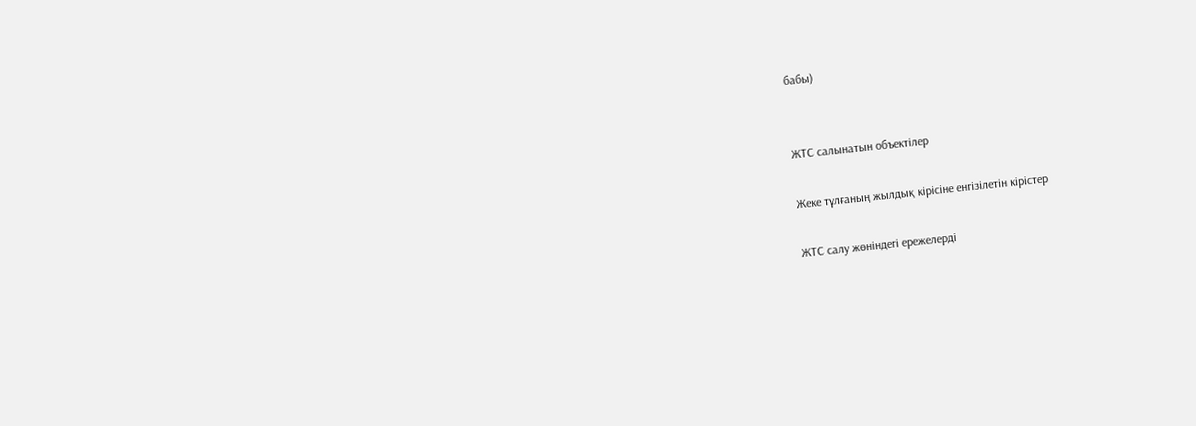бабы)


ЖТС салынатын объектілер

Жеке тұлғаның жылдық кірісіне енгізілетін кірістер

ЖТС салу жөніндегі ережелерді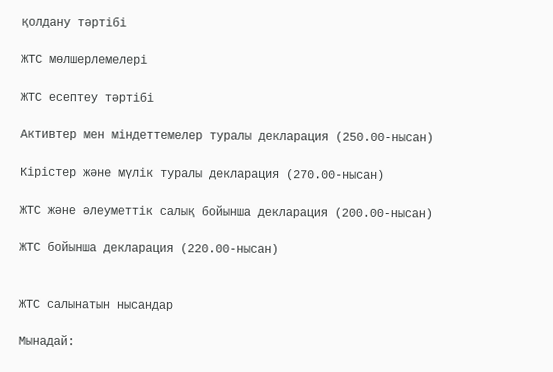қолдану тәртібі

ЖТС мөлшерлемелері

ЖТС есептеу тәртібі

Активтер мен міндеттемелер туралы декларация (250.00-нысан)

Кірістер және мүлік туралы декларация (270.00-нысан)

ЖТС және әлеуметтік салық бойынша декларация (200.00-нысан)

ЖТС бойынша декларация (220.00-нысан)


ЖТС салынатын нысандар

Мынадай: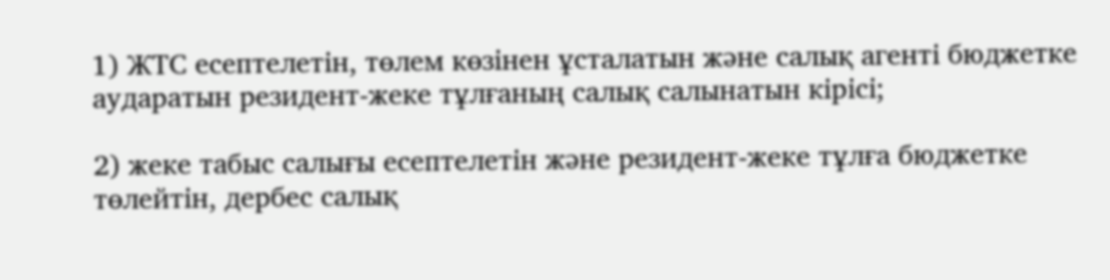1) ЖТС есептелетін, төлем көзінен ұсталатын және салық агенті бюджетке аударатын резидент-жеке тұлғаның салық салынатын кірісі;

2) жеке табыс салығы есептелетін және резидент-жеке тұлға бюджетке төлейтін, дербес салық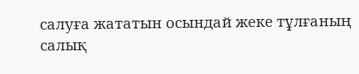салуға жататын осындай жеке тұлғаның салық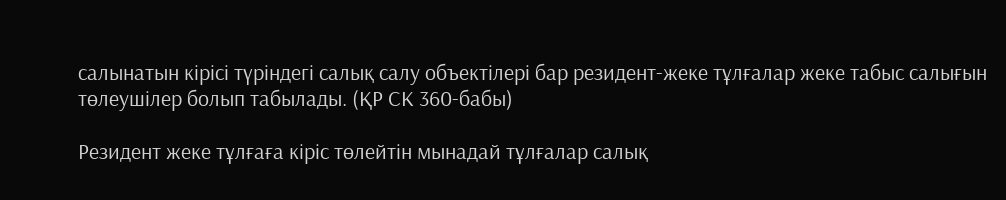салынатын кірісі түріндегі салық салу объектілері бар резидент-жеке тұлғалар жеке табыс салығын төлеушілер болып табылады. (ҚР СК 360-бабы)

Резидент жеке тұлғаға кіріс төлейтін мынадай тұлғалар салық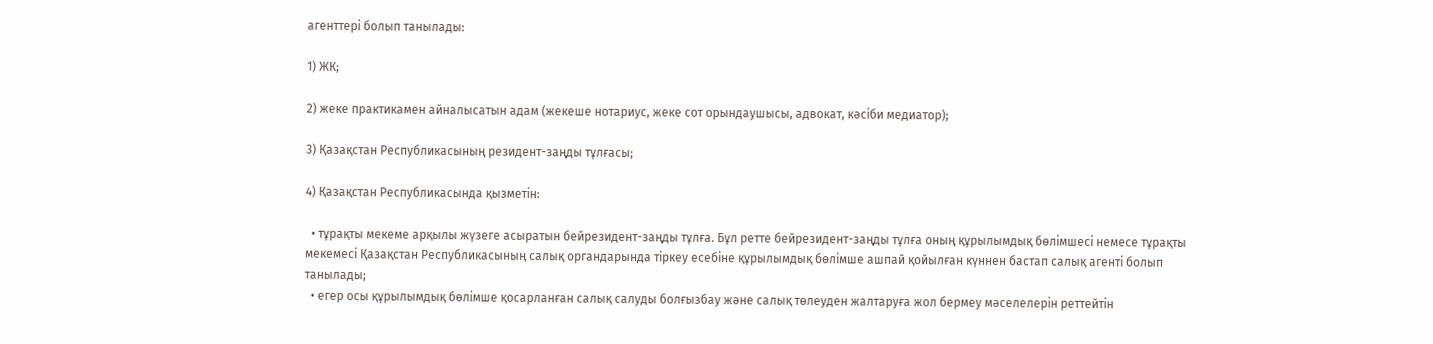агенттері болып танылады:

1) ЖК;

2) жеке практикамен айналысатын адам (жекеше нотариус, жеке сот орындаушысы, адвокат, кәсіби медиатор);

3) Қазақстан Республикасының резидент-заңды тұлғасы;

4) Қазақстан Республикасында қызметін:

  • тұрақты мекеме арқылы жүзеге асыратын бейрезидент-заңды тұлға. Бұл ретте бейрезидент-заңды тұлға оның құрылымдық бөлімшесі немесе тұрақты мекемесі Қазақстан Республикасының салық органдарында тіркеу есебіне құрылымдық бөлімше ашпай қойылған күннен бастап салық агенті болып танылады;
  • егер осы құрылымдық бөлімше қосарланған салық салуды болғызбау және салық төлеуден жалтаруға жол бермеу мәселелерін реттейтін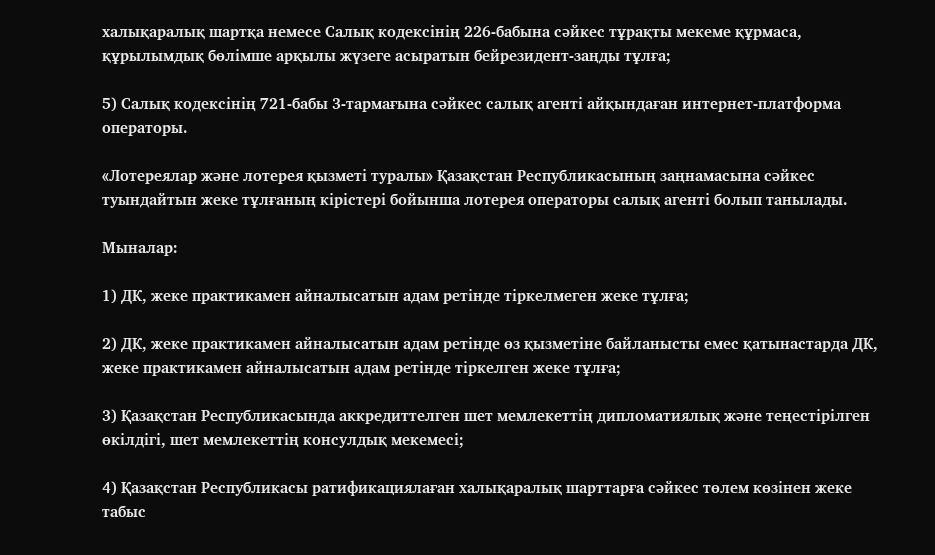халықаралық шартқа немесе Салық кодексінің 226-бабына сәйкес тұрақты мекеме құрмаса, құрылымдық бөлімше арқылы жүзеге асыратын бейрезидент-заңды тұлға;

5) Салық кодексінің 721-бабы 3-тармағына сәйкес салық агенті айқындаған интернет-платформа операторы.

«Лотереялар және лотерея қызметі туралы» Қазақстан Республикасының заңнамасына сәйкес туындайтын жеке тұлғаның кірістері бойынша лотерея операторы салық агенті болып танылады.

Мыналар:

1) ДК, жеке практикамен айналысатын адам ретінде тіркелмеген жеке тұлға;

2) ДК, жеке практикамен айналысатын адам ретінде өз қызметіне байланысты емес қатынастарда ДК, жеке практикамен айналысатын адам ретінде тіркелген жеке тұлға;

3) Қазақстан Республикасында аккредиттелген шет мемлекеттің дипломатиялық және теңестірілген өкілдігі, шет мемлекеттің консулдық мекемесі;

4) Қазақстан Республикасы ратификациялаған халықаралық шарттарға сәйкес төлем көзінен жеке табыс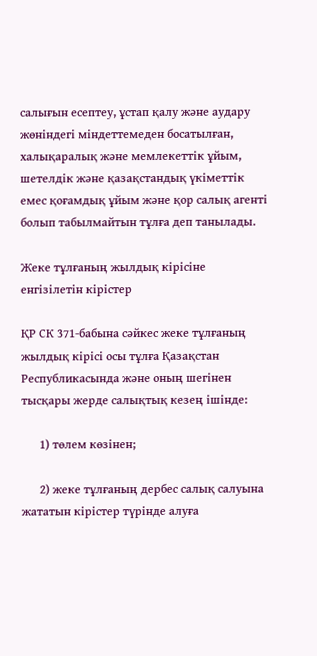салығын есептеу, ұстап қалу және аудару жөніндегі міндеттемеден босатылған, халықаралық және мемлекеттік ұйым, шетелдік және қазақстандық үкіметтік емес қоғамдық ұйым және қор салық агенті болып табылмайтын тұлға деп танылады.

Жеке тұлғаның жылдық кірісіне енгізілетін кірістер

ҚР СК 371-бабына сәйкес жеке тұлғаның жылдық кірісі осы тұлға Қазақстан Республикасында және оның шегінен тысқары жерде салықтық кезең ішінде:

      1) төлем көзінен;

      2) жеке тұлғаның дербес салық салуына жататын кірістер түрінде алуға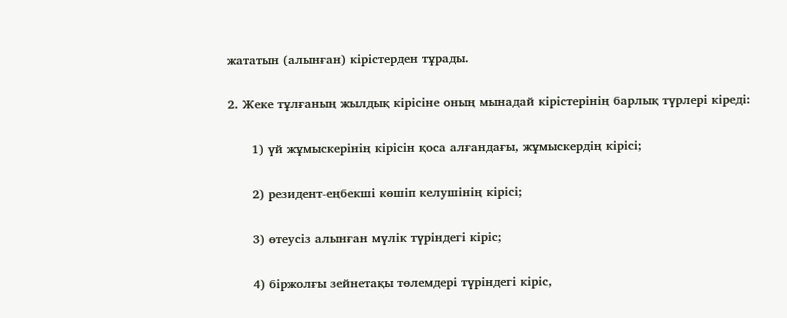жататын (алынған) кірістерден тұрады.

2. Жеке тұлғаның жылдық кірісіне оның мынадай кірістерінің барлық түрлері кіреді:

      1) үй жұмыскерінің кірісін қоса алғандағы, жұмыскердің кірісі;

      2) резидент-еңбекші көшіп келушінің кірісі;

      3) өтеусіз алынған мүлік түріндегі кіріс;

      4) біржолғы зейнетақы төлемдері түріндегі кіріс,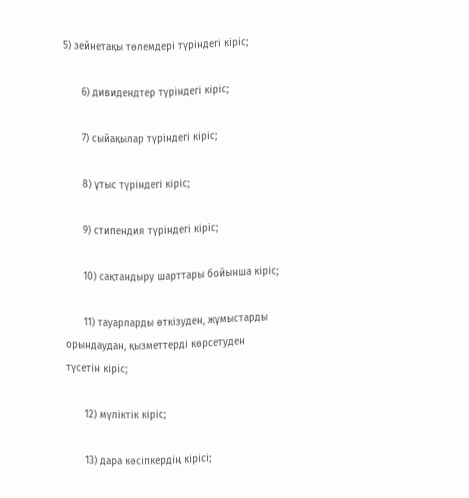5) зейнетақы төлемдері түріндегі кіріс;

      6) дивидендтер түріндегі кіріс;

      7) сыйақылар түріндегі кіріс;

      8) ұтыс түріндегі кіріс;

      9) стипендия түріндегі кіріс;

      10) сақтандыру шарттары бойынша кіріс;

      11) тауарларды өткізуден, жұмыстарды орындаудан, қызметтерді көрсетуден түсетін кіріс;

      12) мүліктік кіріс;

      13) дара кәсіпкердің кірісі;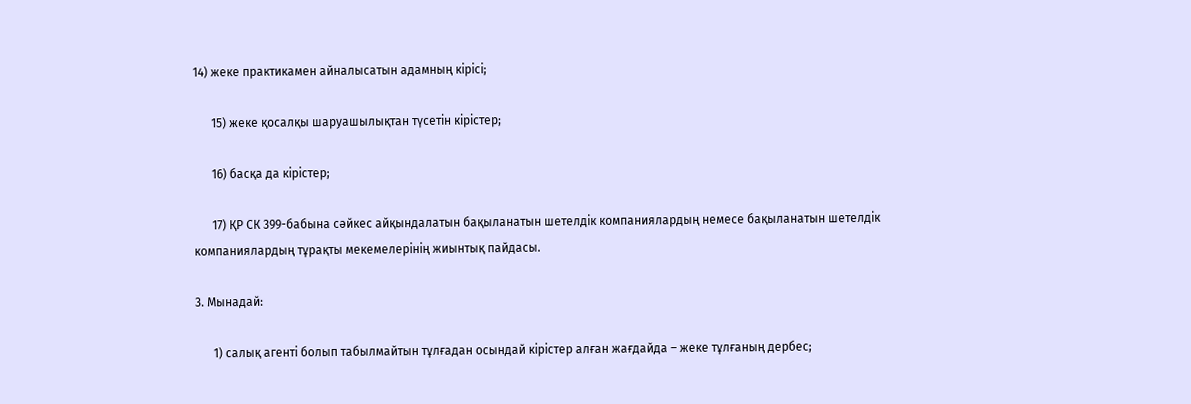14) жеке практикамен айналысатын адамның кірісі;

      15) жеке қосалқы шаруашылықтан түсетін кірістер;

      16) басқа да кірістер;

      17) ҚР СК 399-бабына сәйкес айқындалатын бақыланатын шетелдік компаниялардың немесе бақыланатын шетелдік компаниялардың тұрақты мекемелерінің жиынтық пайдасы.

3. Мынадай:

      1) салық агенті болып табылмайтын тұлғадан осындай кірістер алған жағдайда – жеке тұлғаның дербес;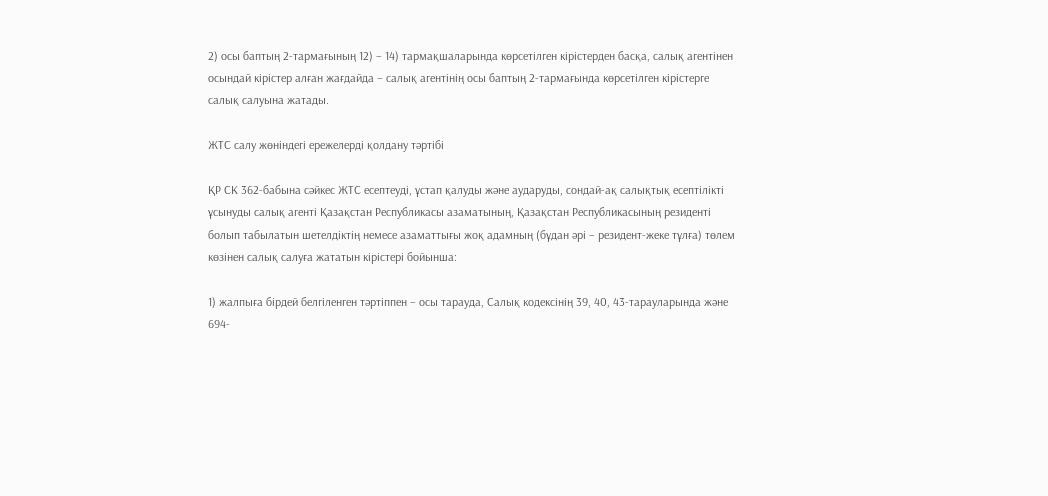2) осы баптың 2-тармағының 12) – 14) тармақшаларында көрсетілген кірістерден басқа, салық агентінен осындай кірістер алған жағдайда – салық агентінің осы баптың 2-тармағында көрсетілген кірістерге салық салуына жатады.

ЖТС салу жөніндегі ережелерді қолдану тәртібі

ҚР СК 362-бабына сәйкес ЖТС есептеуді, ұстап қалуды және аударуды, сондай-ақ салықтық есептілікті ұсынуды салық агенті Қазақстан Республикасы азаматының, Қазақстан Республикасының резиденті болып табылатын шетелдіктің немесе азаматтығы жоқ адамның (бұдан әрі – резидент-жеке тұлға) төлем көзінен салық салуға жататын кірістері бойынша:

1) жалпыға бірдей белгіленген тәртіппен – осы тарауда, Салық кодексінің 39, 40, 43-тарауларында және 694-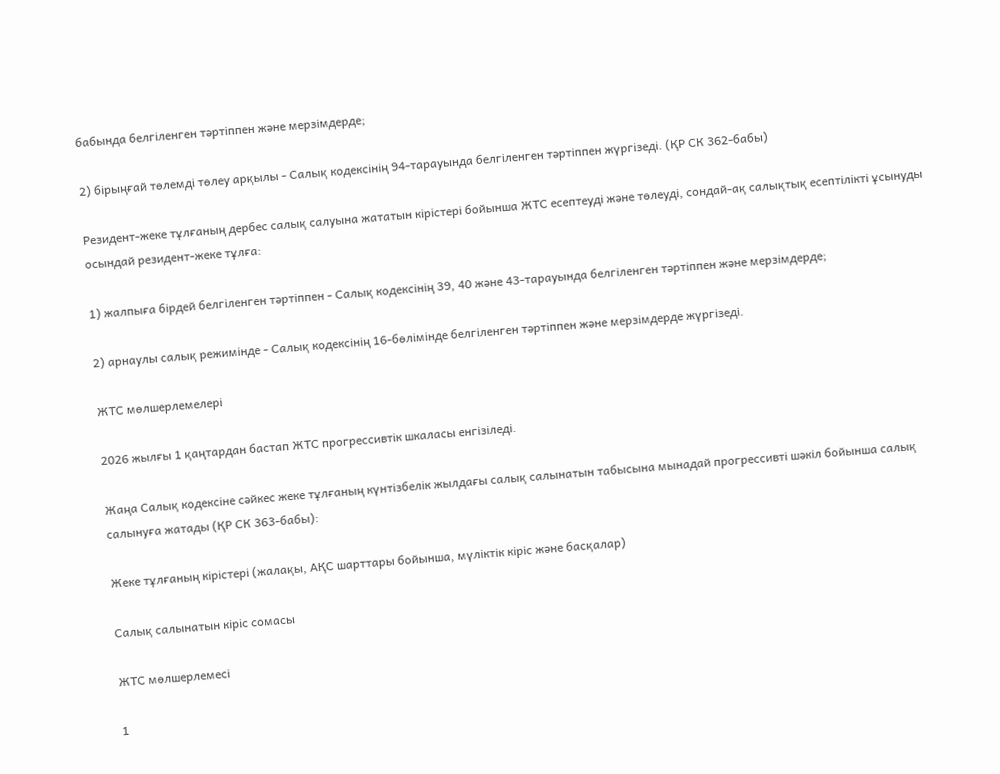бабында белгіленген тәртіппен және мерзімдерде;

2) бірыңғай төлемді төлеу арқылы - Салық кодексінің 94-тарауында белгіленген тәртіппен жүргізеді. (ҚР СК 362-бабы)

Резидент-жеке тұлғаның дербес салық салуына жататын кірістері бойынша ЖТС есептеуді және төлеуді, сондай-ақ салықтық есептілікті ұсынуды осындай резидент-жеке тұлға:

1) жалпыға бірдей белгіленген тәртіппен - Салық кодексінің 39, 40 және 43-тарауында белгіленген тәртіппен және мерзімдерде;

2) арнаулы салық режимінде - Салық кодексінің 16-бөлімінде белгіленген тәртіппен және мерзімдерде жүргізеді.

ЖТС мөлшерлемелері

2026 жылғы 1 қаңтардан бастап ЖТС прогрессивтік шкаласы енгізіледі.

Жаңа Салық кодексіне сәйкес жеке тұлғаның күнтізбелік жылдағы салық салынатын табысына мынадай прогрессивті шәкіл бойынша салық салынуға жатады (ҚР СК 363-бабы):

Жеке тұлғаның кірістері (жалақы, АҚС шарттары бойынша, мүліктік кіріс және басқалар)

Салық салынатын кіріс сомасы

ЖТС мөлшерлемесі

1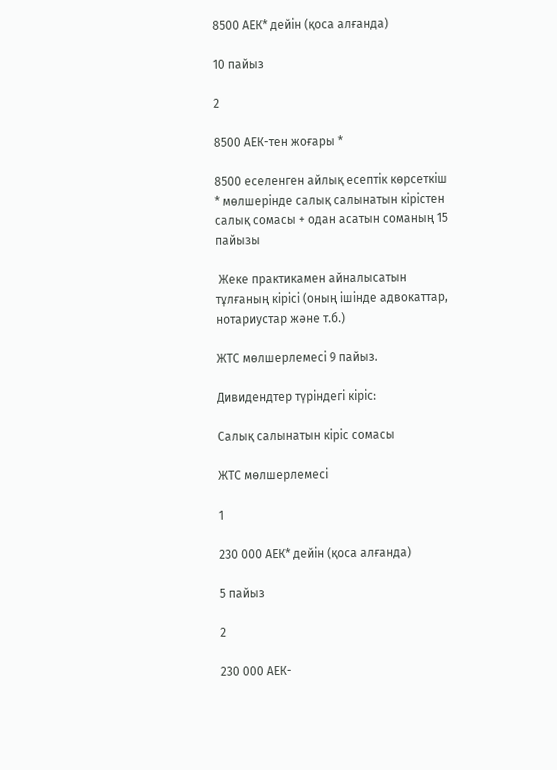8500 АЕК* дейін (қоса алғанда)

10 пайыз

2

8500 АЕК-тен жоғары *

8500 еселенген айлық есептік көрсеткіш * мөлшерінде салық салынатын кірістен салық сомасы + одан асатын соманың 15 пайызы

 Жеке практикамен айналысатын тұлғаның кірісі (оның ішінде адвокаттар, нотариустар және т.б.)

ЖТС мөлшерлемесі 9 пайыз.

Дивидендтер түріндегі кіріс:

Салық салынатын кіріс сомасы

ЖТС мөлшерлемесі

1

230 000 АЕК* дейін (қоса алғанда)

5 пайыз

2

230 000 АЕК-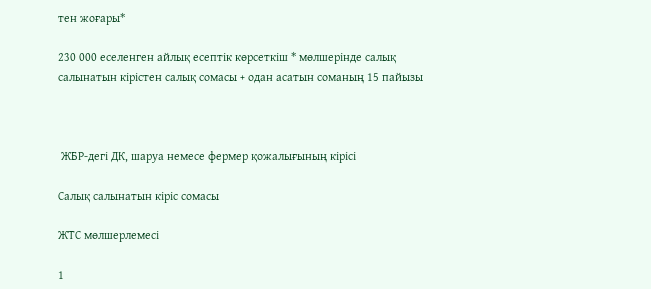тен жоғары*

230 000 еселенген айлық есептік көрсеткіш * мөлшерінде салық салынатын кірістен салық сомасы + одан асатын соманың 15 пайызы



 ЖБР-дегі ДК, шаруа немесе фермер қожалығының кірісі

Салық салынатын кіріс сомасы

ЖТС мөлшерлемесі

1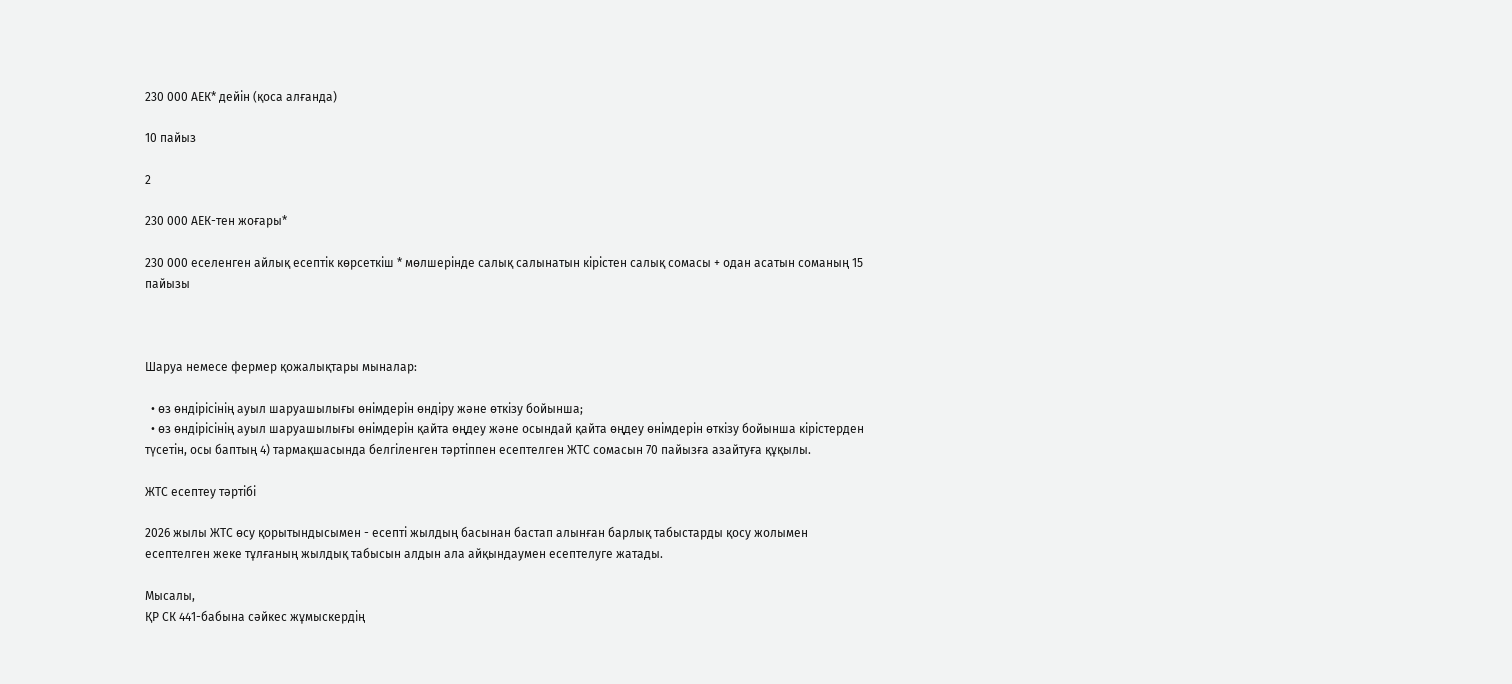230 000 АЕК* дейін (қоса алғанда)

10 пайыз

2

230 000 АЕК-тен жоғары*

230 000 еселенген айлық есептік көрсеткіш * мөлшерінде салық салынатын кірістен салық сомасы + одан асатын соманың 15 пайызы



Шаруа немесе фермер қожалықтары мыналар:

  • өз өндірісінің ауыл шаруашылығы өнімдерін өндіру және өткізу бойынша;
  • өз өндірісінің ауыл шаруашылығы өнімдерін қайта өңдеу және осындай қайта өңдеу өнімдерін өткізу бойынша кірістерден түсетін, осы баптың 4) тармақшасында белгіленген тәртіппен есептелген ЖТС сомасын 70 пайызға азайтуға құқылы.

ЖТС есептеу тәртібі

2026 жылы ЖТС өсу қорытындысымен - есепті жылдың басынан бастап алынған барлық табыстарды қосу жолымен есептелген жеке тұлғаның жылдық табысын алдын ала айқындаумен есептелуге жатады.

Мысалы,
ҚР СК 441-бабына сәйкес жұмыскердің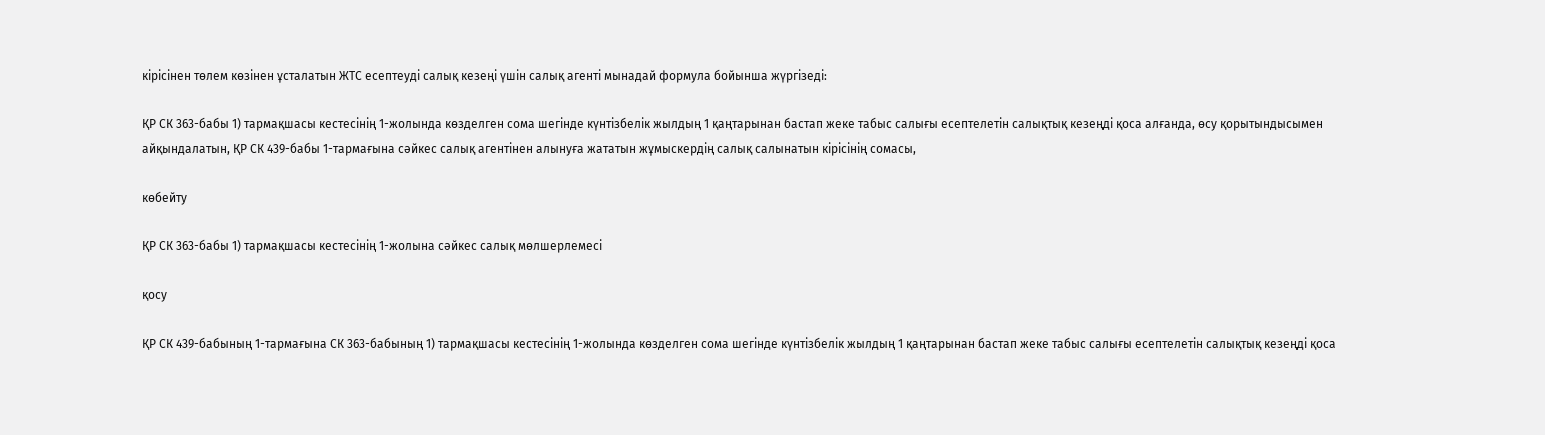кірісінен төлем көзінен ұсталатын ЖТС есептеуді салық кезеңі үшін салық агенті мынадай формула бойынша жүргізеді:

ҚР СК 363-бабы 1) тармақшасы кестесінің 1-жолында көзделген сома шегінде күнтізбелік жылдың 1 қаңтарынан бастап жеке табыс салығы есептелетін салықтық кезеңді қоса алғанда, өсу қорытындысымен айқындалатын, ҚР СК 439-бабы 1-тармағына сәйкес салық агентінен алынуға жататын жұмыскердің салық салынатын кірісінің сомасы,

көбейту

ҚР СК 363-бабы 1) тармақшасы кестесінің 1-жолына сәйкес салық мөлшерлемесі

қосу

ҚР СК 439-бабының 1-тармағына СК 363-бабының 1) тармақшасы кестесінің 1-жолында көзделген сома шегінде күнтізбелік жылдың 1 қаңтарынан бастап жеке табыс салығы есептелетін салықтық кезеңді қоса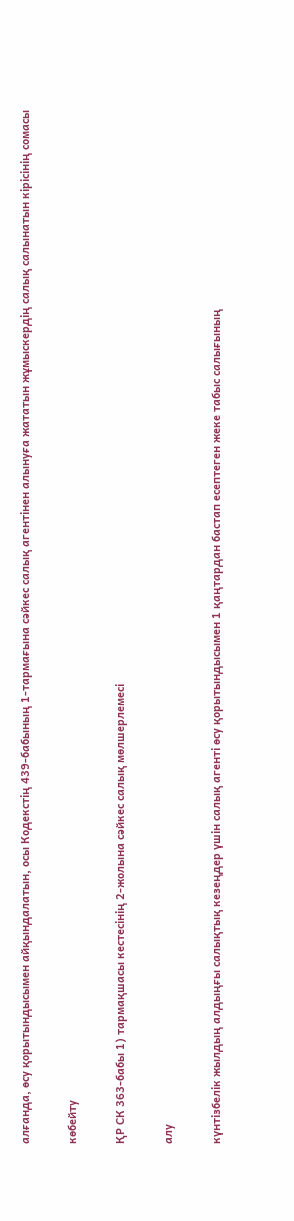алғанда, өсу қорытындысымен айқындалатын, осы Кодекстің 439-бабының 1-тармағына сәйкес салық агентінен алынуға жататын жұмыскердің салық салынатын кірісінің сомасы

көбейту

ҚР СК 363-бабы 1) тармақшасы кестесінің 2-жолына сәйкес салық мөлшерлемесі

алу

күнтізбелік жылдың алдыңғы салықтық кезеңдер үшін салық агенті өсу қорытындысымен 1 қаңтардан бастап есептеген жеке табыс салығының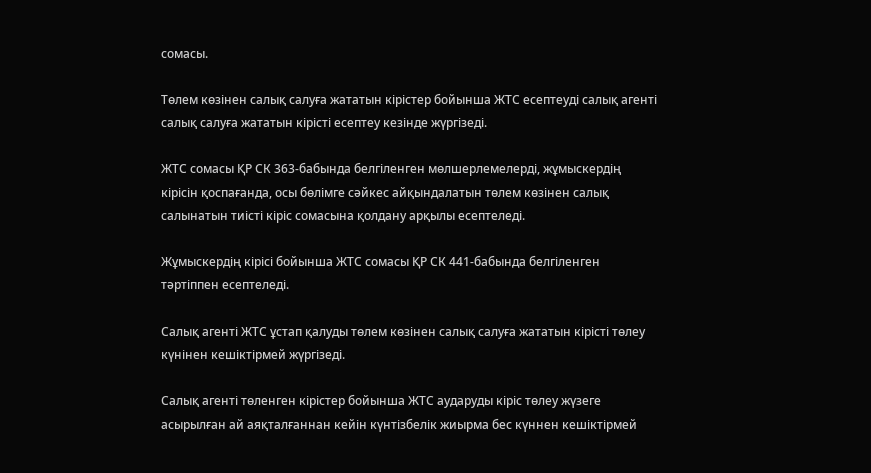сомасы.

Төлем көзінен салық салуға жататын кірістер бойынша ЖТС есептеуді салық агенті салық салуға жататын кірісті есептеу кезінде жүргізеді.

ЖТС сомасы ҚР СК 363-бабында белгіленген мөлшерлемелерді, жұмыскердің кірісін қоспағанда, осы бөлімге сәйкес айқындалатын төлем көзінен салық салынатын тиісті кіріс сомасына қолдану арқылы есептеледі.

Жұмыскердің кірісі бойынша ЖТС сомасы ҚР СК 441-бабында белгіленген тәртіппен есептеледі.

Салық агенті ЖТС ұстап қалуды төлем көзінен салық салуға жататын кірісті төлеу күнінен кешіктірмей жүргізеді.

Салық агенті төленген кірістер бойынша ЖТС аударуды кіріс төлеу жүзеге асырылған ай аяқталғаннан кейін күнтізбелік жиырма бес күннен кешіктірмей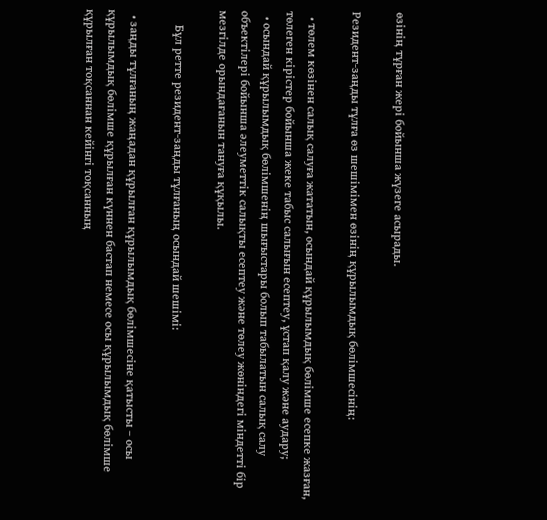өзінің тұрған жері бойынша жүзеге асырады.

Резидент-заңды тұлға өз шешімімен өзінің құрылымдық бөлімшесінің:

  • төлем көзінен салық салуға жататын, осындай құрылымдық бөлімше есепке жазған, төлеген кірістер бойынша жеке табыс салығын есептеу, ұстап қалу және аудару;
  • осындай құрылымдық бөлімшенің шығыстары болып табылатын салық салу объектілері бойынша әлеуметтік салықты есептеу және төлеу жөніндегі міндетті бір мезгілде орындағанын тануға құқылы.

     Бұл ретте резидент-заңды тұлғаның осындай шешімі:

  • заңды тұлғаның жаңадан құрылған құрылымдық бөлімшесіне қатысты – осы құрылымдық бөлімше құрылған күннен бастап немесе осы құрылымдық бөлімше құрылған тоқсаннан кейінгі тоқсанның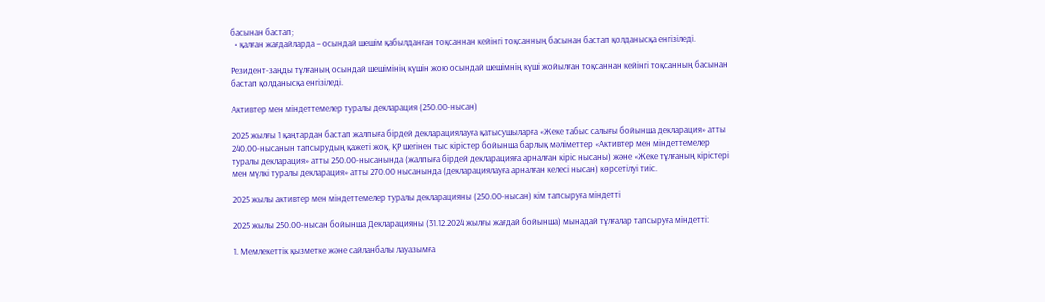басынан бастап;
  • қалған жағдайларда – осындай шешім қабылданған тоқсаннан кейінгі тоқсанның басынан бастап қолданысқа енгізіледі.

Резидент-заңды тұлғаның осындай шешімінің күшін жою осындай шешімнің күші жойылған тоқсаннан кейінгі тоқсанның басынан бастап қолданысқа енгізіледі.

Активтер мен міндеттемелер туралы декларация (250.00-нысан)

2025 жылғы 1 қаңтардан бастап жалпыға бірдей декларациялауға қатысушыларға «Жеке табыс салығы бойынша декларация» атты 240.00-нысанын тапсырудың қажеті жоқ, ҚР шегінен тыс кірістер бойынша барлық мәліметтер «Активтер мен міндеттемелер туралы декларация» атты 250.00-нысанында (жалпыға бірдей декларацияға арналған кіріс нысаны) және «Жеке тұлғаның кірістері мен мүлкі туралы декларация» атты 270.00 нысанында (декларациялауға арналған келесі нысан) көрсетілуі тиіс.

2025 жылы активтер мен міндеттемелер туралы декларацияны (250.00-нысан) кім тапсыруға міндетті

2025 жылы 250.00-нысан бойынша Декларацияны (31.12.2024 жылғы жағдай бойынша) мынадай тұлғалар тапсыруға міндетті:

1. Мемлекеттік қызметке және сайланбалы лауазымға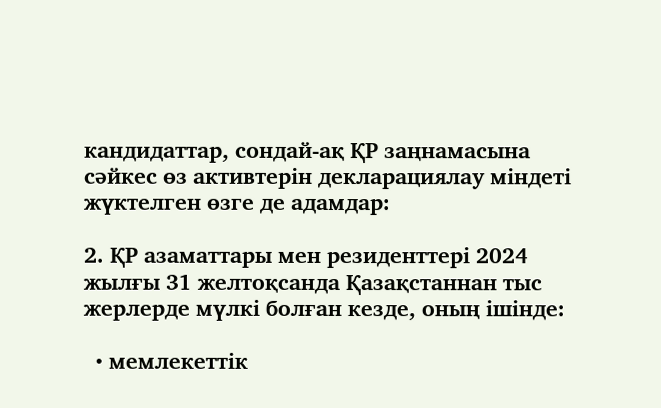кандидаттар, сондай-ақ ҚР заңнамасына сәйкес өз активтерін декларациялау міндеті жүктелген өзге де адамдар:

2. ҚР азаматтары мен резиденттері 2024 жылғы 31 желтоқсанда Қазақстаннан тыс жерлерде мүлкі болған кезде, оның ішінде:

  • мемлекеттік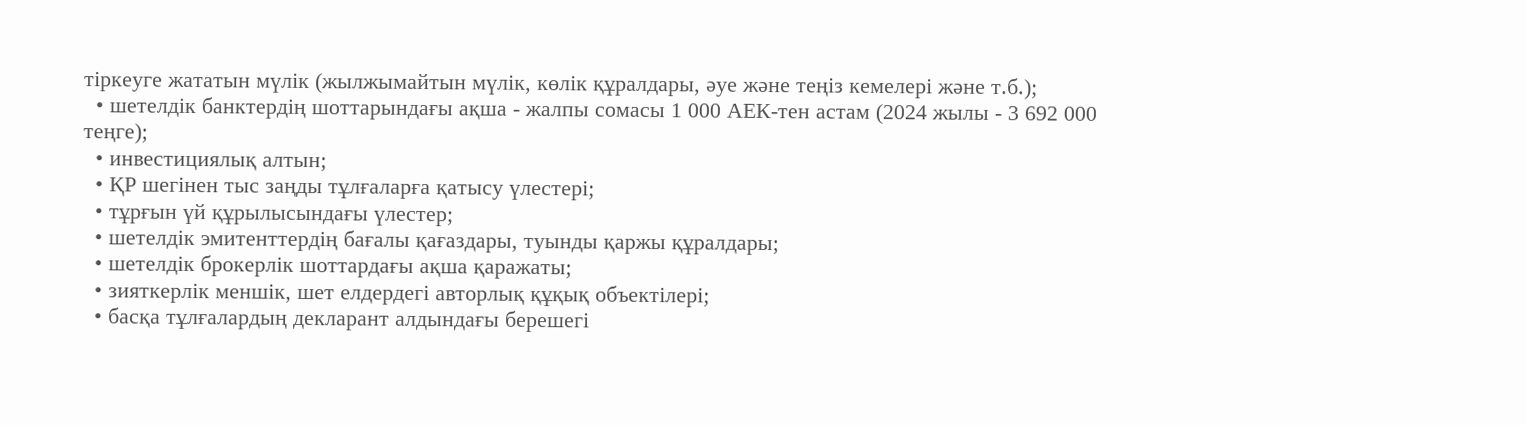тіркеуге жататын мүлік (жылжымайтын мүлік, көлік құралдары, әуе және теңіз кемелері және т.б.);
  • шетелдік банктердің шоттарындағы ақша - жалпы сомасы 1 000 АЕК-тен астам (2024 жылы - 3 692 000 теңге);
  • инвестициялық алтын;
  • ҚР шегінен тыс заңды тұлғаларға қатысу үлестері;
  • тұрғын үй құрылысындағы үлестер;
  • шетелдік эмитенттердің бағалы қағаздары, туынды қаржы құралдары;
  • шетелдік брокерлік шоттардағы ақша қаражаты;
  • зияткерлік меншік, шет елдердегі авторлық құқық объектілері;
  • басқа тұлғалардың декларант алдындағы берешегі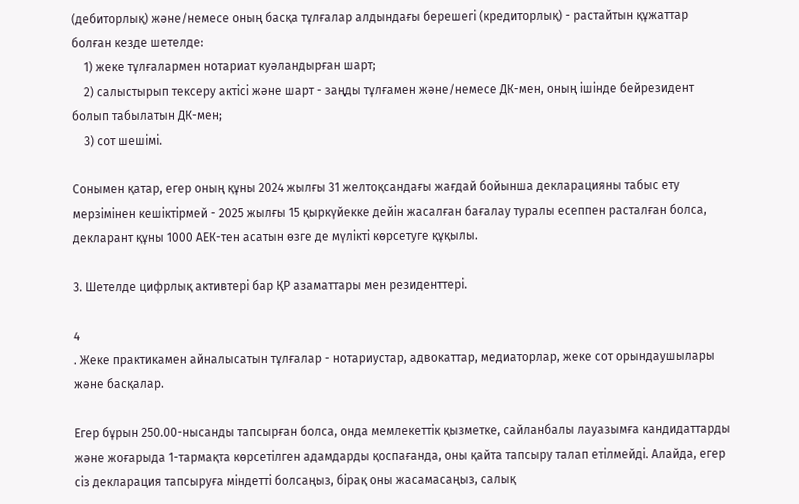(дебиторлық) және/немесе оның басқа тұлғалар алдындағы берешегі (кредиторлық) - растайтын құжаттар болған кезде шетелде:
    1) жеке тұлғалармен нотариат куәландырған шарт;
    2) салыстырып тексеру актісі және шарт - заңды тұлғамен және/немесе ДК-мен, оның ішінде бейрезидент болып табылатын ДК-мен;
    3) сот шешімі.

Сонымен қатар, егер оның құны 2024 жылғы 31 желтоқсандағы жағдай бойынша декларацияны табыс ету мерзімінен кешіктірмей - 2025 жылғы 15 қыркүйекке дейін жасалған бағалау туралы есеппен расталған болса, декларант құны 1000 АЕК-тен асатын өзге де мүлікті көрсетуге құқылы.

3. Шетелде цифрлық активтері бар ҚР азаматтары мен резиденттері.

4
. Жеке практикамен айналысатын тұлғалар - нотариустар, адвокаттар, медиаторлар, жеке сот орындаушылары және басқалар.

Егер бұрын 250.00-нысанды тапсырған болса, онда мемлекеттік қызметке, сайланбалы лауазымға кандидаттарды және жоғарыда 1-тармақта көрсетілген адамдарды қоспағанда, оны қайта тапсыру талап етілмейді. Алайда, егер сіз декларация тапсыруға міндетті болсаңыз, бірақ оны жасамасаңыз, салық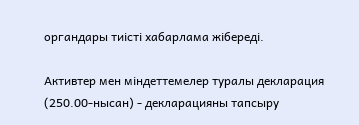органдары тиісті хабарлама жібереді.

Активтер мен міндеттемелер туралы декларация (250.00-нысан) - декларацияны тапсыру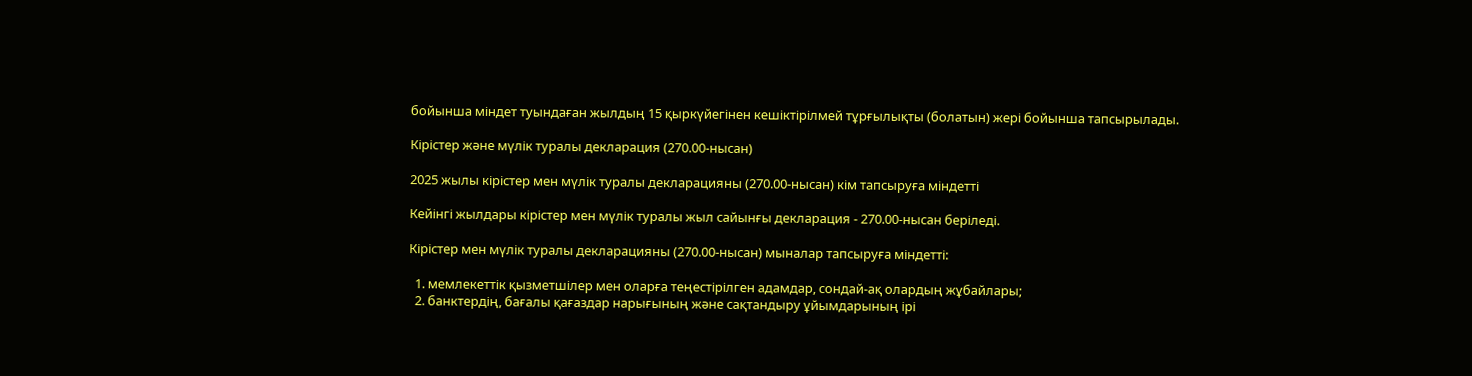бойынша міндет туындаған жылдың 15 қыркүйегінен кешіктірілмей тұрғылықты (болатын) жері бойынша тапсырылады.

Кірістер және мүлік туралы декларация (270.00-нысан)

2025 жылы кірістер мен мүлік туралы декларацияны (270.00-нысан) кім тапсыруға міндетті

Кейінгі жылдары кірістер мен мүлік туралы жыл сайынғы декларация - 270.00-нысан беріледі.

Кірістер мен мүлік туралы декларацияны (270.00-нысан) мыналар тапсыруға міндетті:

  1. мемлекеттік қызметшілер мен оларға теңестірілген адамдар, сондай-ақ олардың жұбайлары;
  2. банктердің, бағалы қағаздар нарығының және сақтандыру ұйымдарының ірі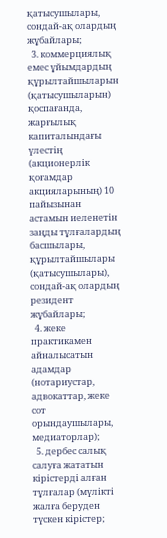қатысушылары, сондай-ақ олардың жұбайлары;
  3. коммерциялық емес ұйымдардың құрылтайшыларын (қатысушыларын) қоспағанда, жарғылық капиталындағы үлестің (акционерлік қоғамдар акцияларының) 10 пайызынан астамын иеленетін заңды тұлғалардың басшылары, құрылтайшылары (қатысушылары), сондай-ақ олардың резидент жұбайлары;
  4. жеке практикамен айналысатын адамдар (нотариустар, адвокаттар, жеке сот орындаушылары, медиаторлар);
  5. дербес салық салуға жататын кірістерді алған тұлғалар (мүлікті жалға беруден түскен кірістер;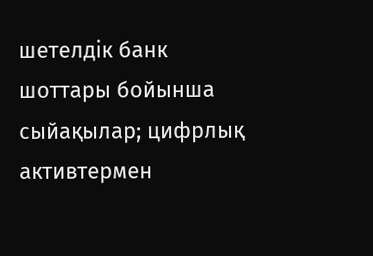шетелдік банк шоттары бойынша сыйақылар; цифрлық активтермен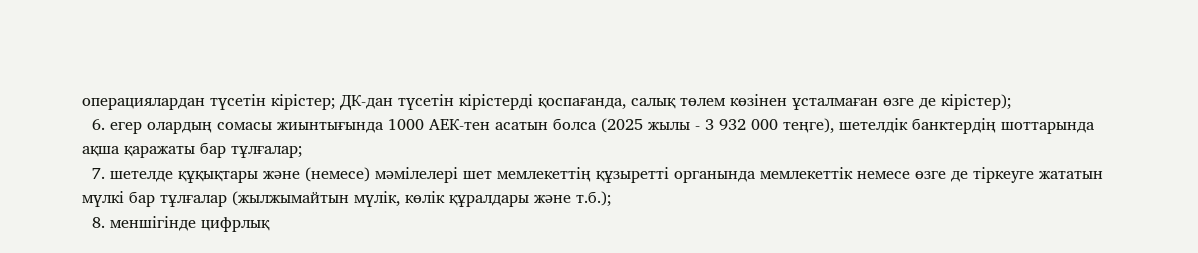операциялардан түсетін кірістер; ДК-дан түсетін кірістерді қоспағанда, салық төлем көзінен ұсталмаған өзге де кірістер);
  6. егер олардың сомасы жиынтығында 1000 АЕК-тен асатын болса (2025 жылы - 3 932 000 теңге), шетелдік банктердің шоттарында ақша қаражаты бар тұлғалар;
  7. шетелде құқықтары және (немесе) мәмілелері шет мемлекеттің құзыретті органында мемлекеттік немесе өзге де тіркеуге жататын мүлкі бар тұлғалар (жылжымайтын мүлік, көлік құралдары және т.б.);
  8. меншігінде цифрлық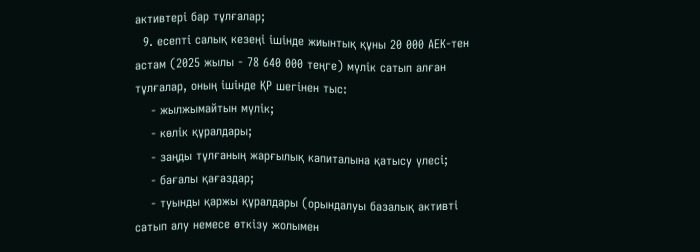активтері бар тұлғалар;
  9. есепті салық кезеңі ішінде жиынтық құны 20 000 АЕК-тен астам (2025 жылы - 78 640 000 теңге) мүлік сатып алған тұлғалар, оның ішінде ҚР шегінен тыс:
    - жылжымайтын мүлік;
    - көлік құралдары;
    - заңды тұлғаның жарғылық капиталына қатысу үлесі;
    - бағалы қағаздар;
    - туынды қаржы құралдары (орындалуы базалық активті сатып алу немесе өткізу жолымен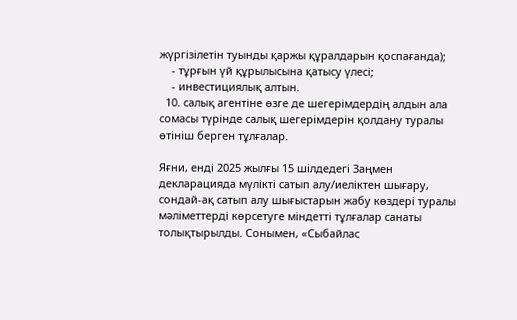жүргізілетін туынды қаржы құралдарын қоспағанда);
    - тұрғын үй құрылысына қатысу үлесі;
    - инвестициялық алтын.
  10. салық агентіне өзге де шегерімдердің алдын ала сомасы түрінде салық шегерімдерін қолдану туралы өтініш берген тұлғалар.

Яғни, енді 2025 жылғы 15 шілдедегі Заңмен декларацияда мүлікті сатып алу/иеліктен шығару, сондай-ақ сатып алу шығыстарын жабу көздері туралы мәліметтерді көрсетуге міндетті тұлғалар санаты толықтырылды. Сонымен, «Сыбайлас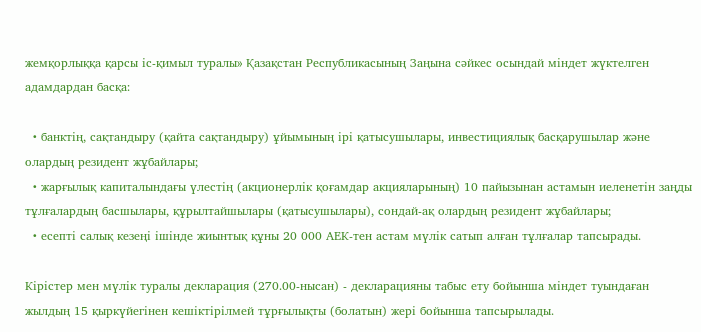жемқорлыққа қарсы іс-қимыл туралы» Қазақстан Республикасының Заңына сәйкес осындай міндет жүктелген адамдардан басқа:

  • банктің, сақтандыру (қайта сақтандыру) ұйымының ірі қатысушылары, инвестициялық басқарушылар және олардың резидент жұбайлары;
  • жарғылық капиталындағы үлестің (акционерлік қоғамдар акцияларының) 10 пайызынан астамын иеленетін заңды тұлғалардың басшылары, құрылтайшылары (қатысушылары), сондай-ақ олардың резидент жұбайлары;
  • есепті салық кезеңі ішінде жиынтық құны 20 000 АЕК-тен астам мүлік сатып алған тұлғалар тапсырады.

Кірістер мен мүлік туралы декларация (270.00-нысан) - декларацияны табыс ету бойынша міндет туындаған жылдың 15 қыркүйегінен кешіктірілмей тұрғылықты (болатын) жері бойынша тапсырылады.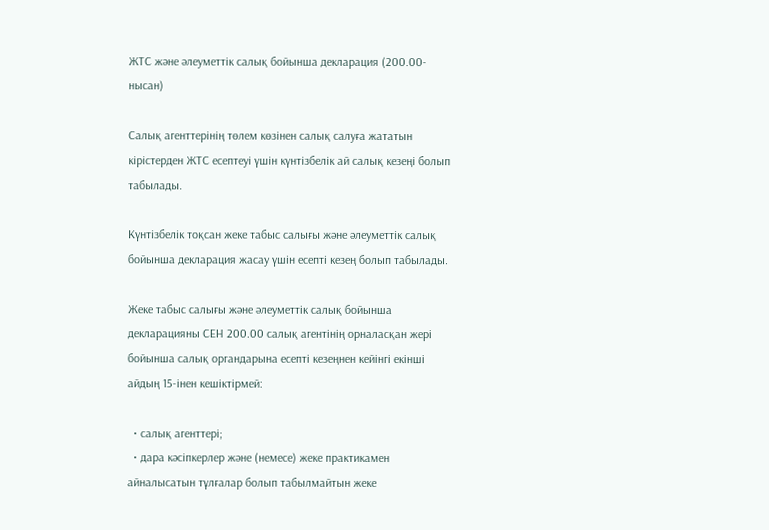ЖТС және әлеуметтік салық бойынша декларация (200.00-нысан)

Салық агенттерінің төлем көзінен салық салуға жататын кірістерден ЖТС есептеуі үшін күнтізбелік ай салық кезеңі болып табылады.

Күнтізбелік тоқсан жеке табыс салығы және әлеуметтік салық бойынша декларация жасау үшін есепті кезең болып табылады.

Жеке табыс салығы және әлеуметтік салық бойынша декларацияны СЕН 200.00 салық агентінің орналасқан жері бойынша салық органдарына есепті кезеңнен кейінгі екінші айдың 15-інен кешіктірмей:

  • салық агенттері;
  • дара кәсіпкерлер және (немесе) жеке практикамен айналысатын тұлғалар болып табылмайтын жеке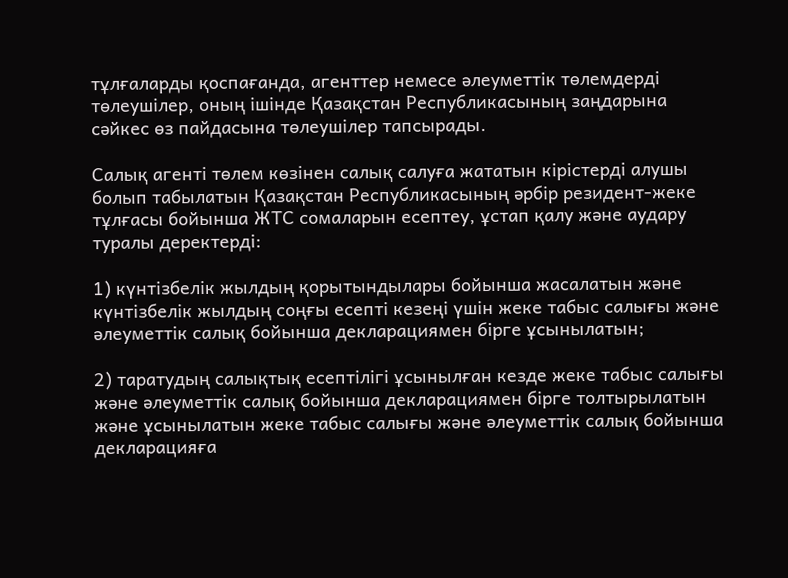тұлғаларды қоспағанда, агенттер немесе әлеуметтік төлемдерді төлеушілер, оның ішінде Қазақстан Республикасының заңдарына сәйкес өз пайдасына төлеушілер тапсырады.

Салық агенті төлем көзінен салық салуға жататын кірістерді алушы болып табылатын Қазақстан Республикасының әрбір резидент-жеке тұлғасы бойынша ЖТС сомаларын есептеу, ұстап қалу және аудару туралы деректерді:

1) күнтізбелік жылдың қорытындылары бойынша жасалатын және күнтізбелік жылдың соңғы есепті кезеңі үшін жеке табыс салығы және әлеуметтік салық бойынша декларациямен бірге ұсынылатын;

2) таратудың салықтық есептілігі ұсынылған кезде жеке табыс салығы және әлеуметтік салық бойынша декларациямен бірге толтырылатын және ұсынылатын жеке табыс салығы және әлеуметтік салық бойынша декларацияға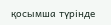қосымша түрінде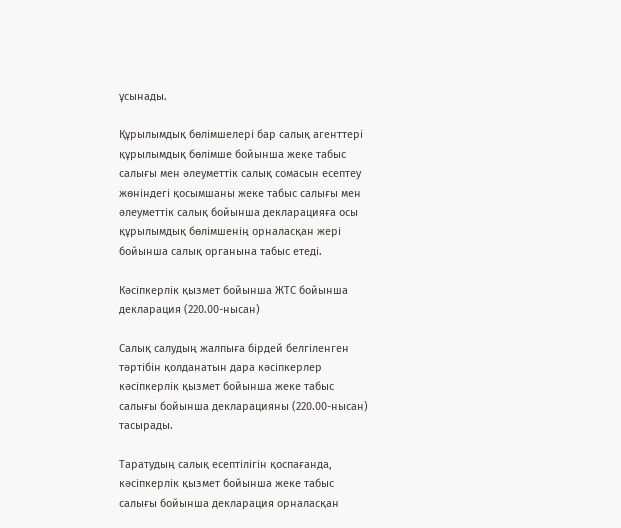ұсынады.

Құрылымдық бөлiмшелерi бар салық агенттерi құрылымдық бөлiмше бойынша жеке табыс салығы мен әлеуметтiк салық сомасын есептеу жөнiндегi қосымшаны жеке табыс салығы мен әлеуметтiк салық бойынша декларацияға осы құрылымдық бөлiмшенiң орналасқан жерi бойынша салық органына табыс етедi.

Кәсіпкерлік қызмет бойынша ЖТС бойынша декларация (220.00-нысан)

Салық салудың жалпыға бірдей белгіленген тәртібін қолданатын дара кәсіпкерлер кәсіпкерлік қызмет бойынша жеке табыс салығы бойынша декларацияны (220.00-нысан) тасырады.

Таратудың салық есептілігін қоспағанда, кәсіпкерлік қызмет бойынша жеке табыс салығы бойынша декларация орналасқан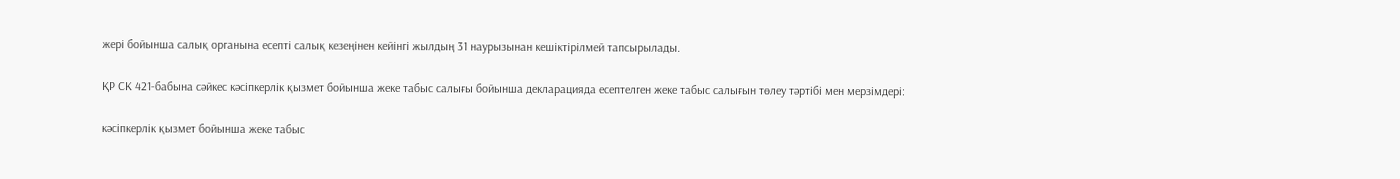жері бойынша салық органына есепті салық кезеңінен кейінгі жылдың 31 наурызынан кешіктірілмей тапсырылады.

ҚР СК 421-бабына сәйкес кәсіпкерлік қызмет бойынша жеке табыс салығы бойынша декларацияда есептелген жеке табыс салығын төлеу тәртібі мен мерзімдері:

кәсіпкерлік қызмет бойынша жеке табыс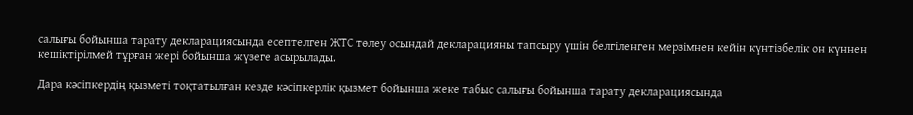салығы бойынша тарату декларациясында есептелген ЖТС төлеу осындай декларацияны тапсыру үшін белгіленген мерзімнен кейін күнтізбелік он күннен кешіктірілмей тұрған жері бойынша жүзеге асырылады.

Дара кәсіпкердің қызметі тоқтатылған кезде кәсіпкерлік қызмет бойынша жеке табыс салығы бойынша тарату декларациясында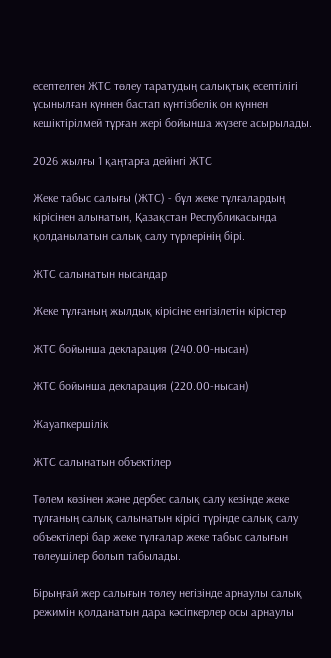есептелген ЖТС төлеу таратудың салықтық есептілігі ұсынылған күннен бастап күнтізбелік он күннен кешіктірілмей тұрған жері бойынша жүзеге асырылады.

2026 жылғы 1 қаңтарға дейінгі ЖТС

Жеке табыс салығы (ЖТС) - бұл жеке тұлғалардың кірісінен алынатын, Қазақстан Республикасында қолданылатын салық салу түрлерінің бірі.

ЖТС салынатын нысандар

Жеке тұлғаның жылдық кірісіне енгізілетін кірістер

ЖТС бойынша декларация (240.00-нысан)

ЖТС бойынша декларация (220.00-нысан)

Жауапкершілік

ЖТС салынатын объектілер

Төлем көзінен және дербес салық салу кезінде жеке тұлғаның салық салынатын кірісі түрінде салық салу объектілері бар жеке тұлғалар жеке табыс салығын төлеушілер болып табылады.

Бірыңғай жер салығын төлеу негізінде арнаулы салық режимін қолданатын дара кәсіпкерлер осы арнаулы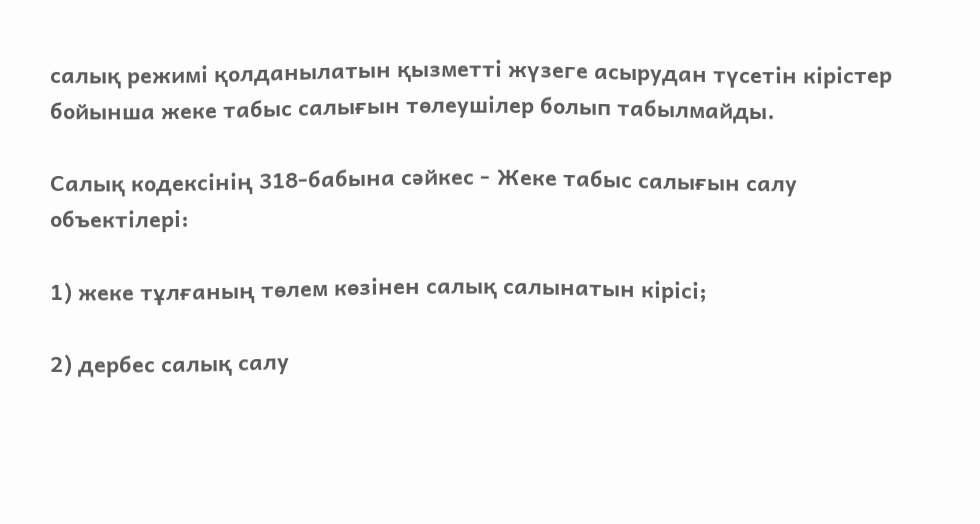салық режимі қолданылатын қызметті жүзеге асырудан түсетін кірістер бойынша жеке табыс салығын төлеушілер болып табылмайды.

Салық кодексінің 318-бабына сәйкес - Жеке табыс салығын салу объектілері:

1) жеке тұлғаның төлем көзінен салық салынатын кірісі;

2) дербес салық салу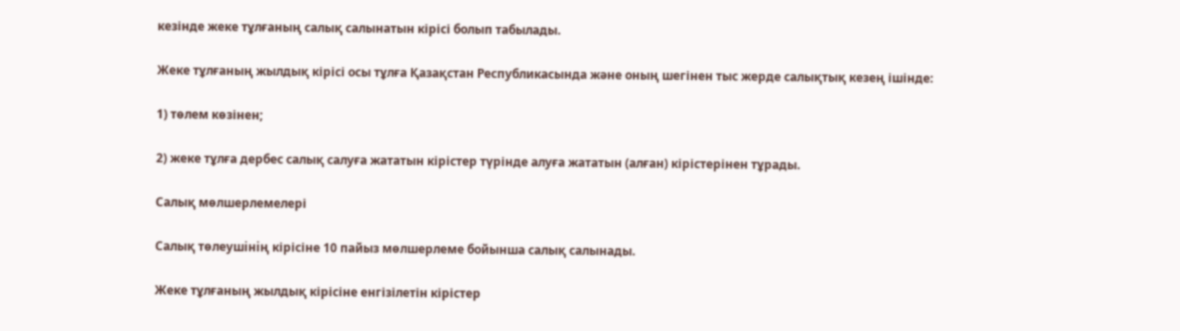кезінде жеке тұлғаның салық салынатын кірісі болып табылады.

Жеке тұлғаның жылдық кірісі осы тұлға Қазақстан Республикасында және оның шегінен тыс жерде салықтық кезең ішінде:

1) төлем көзінен;

2) жеке тұлға дербес салық салуға жататын кірістер түрінде алуға жататын (алған) кірістерінен тұрады.

Салық мөлшерлемелері

Салық төлеушiнiң кірісіне 10 пайыз мөлшерлеме бойынша салық салынады.

Жеке тұлғаның жылдық кірісіне енгізілетін кірістер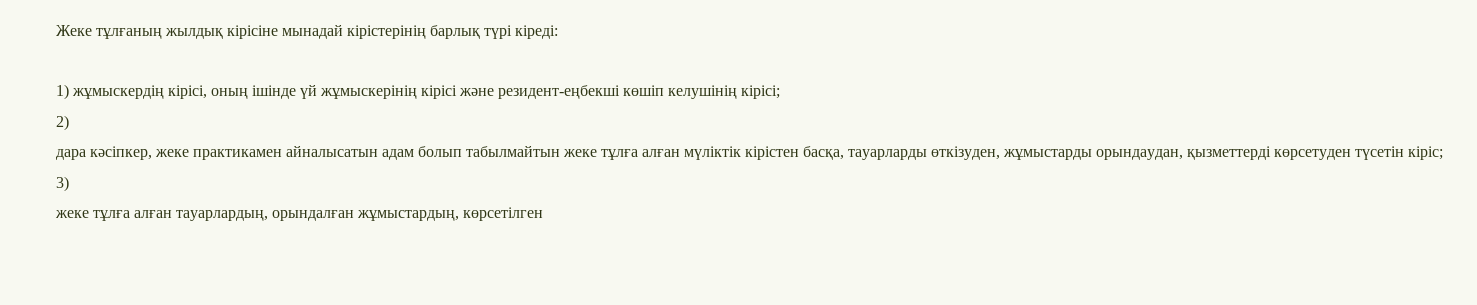Жеке тұлғаның жылдық кірісіне мынадай кірістерінің барлық түрі кіреді:

1) жұмыскердің кірісі, оның ішінде үй жұмыскерінің кірісі және резидент-еңбекші көшіп келушінің кірісі;
2)
дара кәсіпкер, жеке практикамен айналысатын адам болып табылмайтын жеке тұлға алған мүліктік кірістен басқа, тауарларды өткізуден, жұмыстарды орындаудан, қызметтерді көрсетуден түсетін кіріс;
3)
жеке тұлға алған тауарлардың, орындалған жұмыстардың, көрсетілген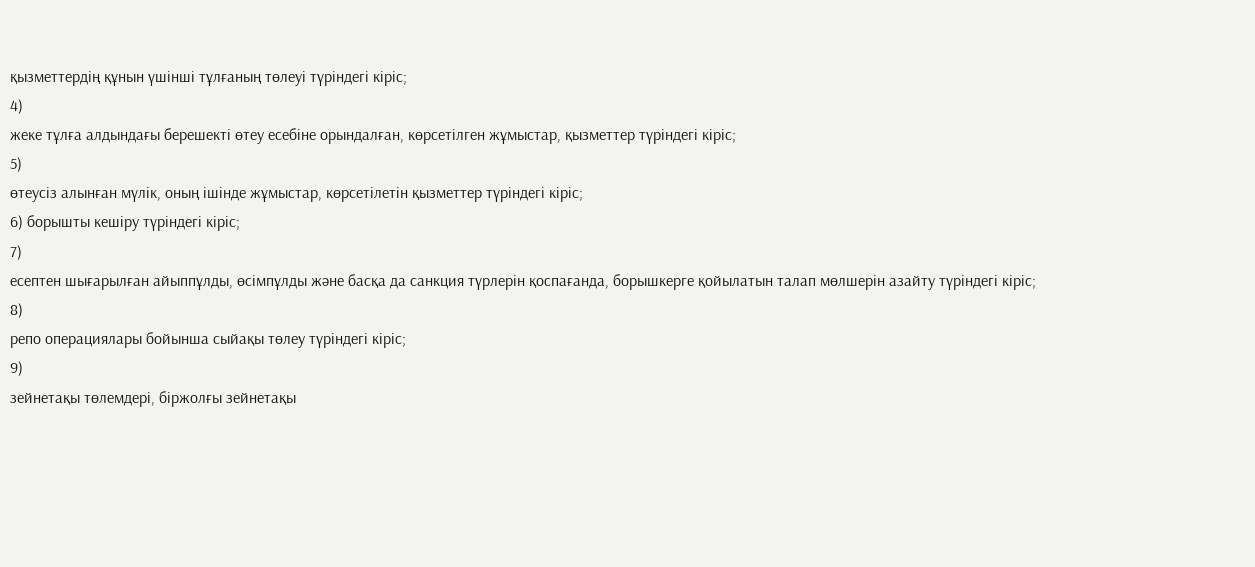қызметтердің құнын үшінші тұлғаның төлеуі түріндегі кіріс;
4)
жеке тұлға алдындағы берешекті өтеу есебіне орындалған, көрсетілген жұмыстар, қызметтер түріндегі кіріс;
5)
өтеусіз алынған мүлік, оның ішінде жұмыстар, көрсетілетін қызметтер түріндегі кіріс;
6) борышты кешіру түріндегі кіріс;
7)
есептен шығарылған айыппұлды, өсімпұлды және басқа да санкция түрлерін қоспағанда, борышкерге қойылатын талап мөлшерін азайту түріндегі кіріс;
8)
репо операциялары бойынша сыйақы төлеу түріндегі кіріс;
9)
зейнетақы төлемдері, біржолғы зейнетақы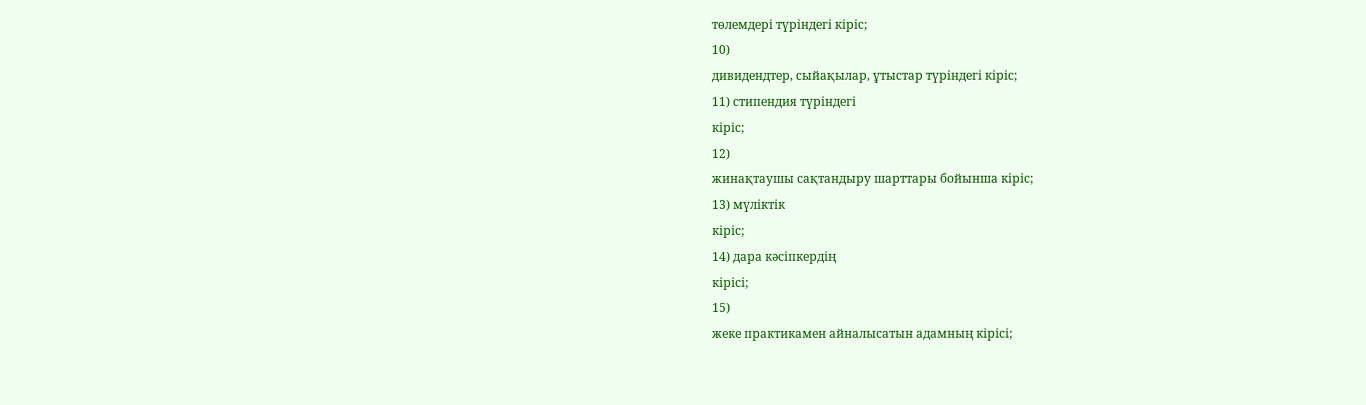төлемдері түріндегі кіріс;
10)
дивидендтер, сыйақылар, ұтыстар түріндегі кіріс;
11) стипендия түріндегі
кіріс;
12)
жинақтаушы сақтандыру шарттары бойынша кіріс;
13) мүліктік
кіріс;
14) дара кәсіпкердің
кірісі;
15)
жеке практикамен айналысатын адамның кірісі;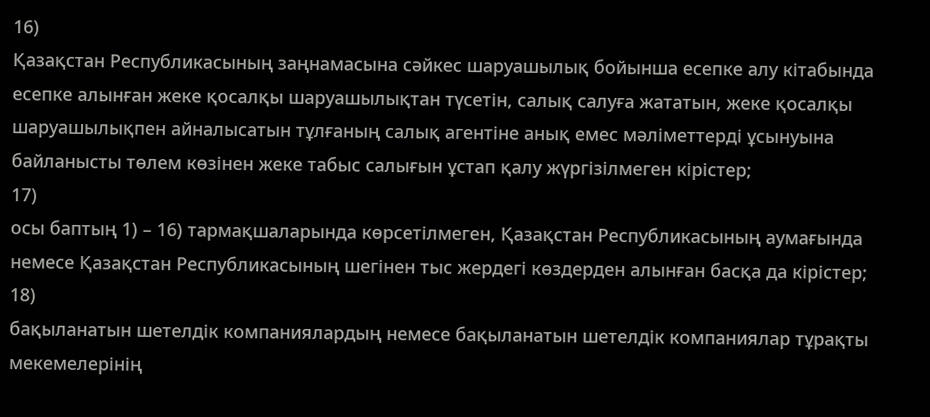16)
Қазақстан Республикасының заңнамасына сәйкес шаруашылық бойынша есепке алу кітабында есепке алынған жеке қосалқы шаруашылықтан түсетін, салық салуға жататын, жеке қосалқы шаруашылықпен айналысатын тұлғаның салық агентіне анық емес мәліметтерді ұсынуына байланысты төлем көзінен жеке табыс салығын ұстап қалу жүргізілмеген кірістер;
17)
осы баптың 1) – 16) тармақшаларында көрсетілмеген, Қазақстан Республикасының аумағында немесе Қазақстан Республикасының шегінен тыс жердегі көздерден алынған басқа да кірістер;
18)
бақыланатын шетелдік компаниялардың немесе бақыланатын шетелдік компаниялар тұрақты мекемелерінің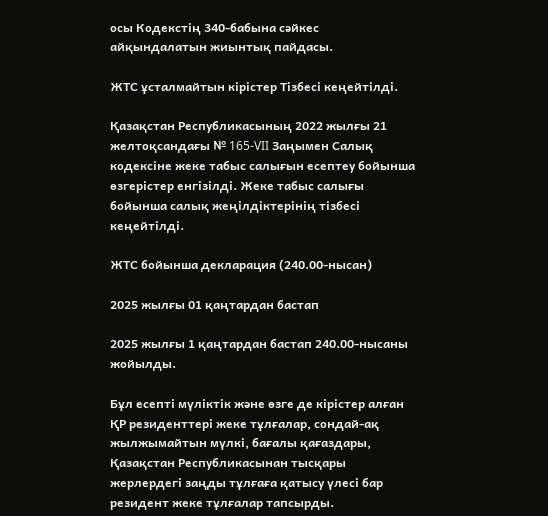осы Кодекстің 340-бабына сәйкес айқындалатын жиынтық пайдасы.

ЖТС ұсталмайтын кірістер Тізбесі кеңейтілді.

Қазақстан Республикасының 2022 жылғы 21 желтоқсандағы № 165-VII Заңымен Салық кодексіне жеке табыс салығын есептеу бойынша өзгерістер енгізілді. Жеке табыс салығы бойынша салық жеңілдіктерінің тізбесі кеңейтілді.

ЖТС бойынша декларация (240.00-нысан)

2025 жылғы 01 қаңтардан бастап

2025 жылғы 1 қаңтардан бастап 240.00-нысаны жойылды.

Бұл есепті мүліктік және өзге де кірістер алған ҚР резиденттері жеке тұлғалар, сондай-ақ жылжымайтын мүлкі, бағалы қағаздары, Қазақстан Республикасынан тысқары жерлердегі заңды тұлғаға қатысу үлесі бар резидент жеке тұлғалар тапсырды.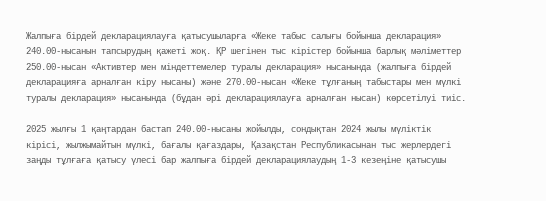Жалпыға бірдей декларациялауға қатысушыларға «Жеке табыс салығы бойынша декларация» 240.00-нысанын тапсырудың қажеті жоқ. ҚР шегінен тыс кірістер бойынша барлық мәліметтер 250.00-нысан «Активтер мен міндеттемелер туралы декларация» нысанында (жалпыға бірдей декларацияға арналған кіру нысаны) және 270.00-нысан «Жеке тұлғаның табыстары мен мүлкі туралы декларация» нысанында (бұдан әрі декларациялауға арналған нысан) көрсетілуі тиіс.

2025 жылғы 1 қаңтардан бастап 240.00-нысаны жойылды, сондықтан 2024 жылы мүліктік кірісі, жылжымайтын мүлкі, бағалы қағаздары, Қазақстан Республикасынан тыс жерлердегі заңды тұлғаға қатысу үлесі бар жалпыға бірдей декларациялаудың 1-3 кезеңіне қатысушы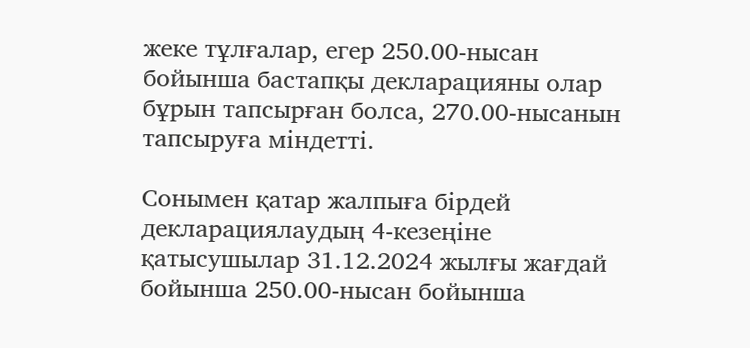жеке тұлғалар, егер 250.00-нысан бойынша бастапқы декларацияны олар бұрын тапсырған болса, 270.00-нысанын тапсыруға міндетті.

Сонымен қатар жалпыға бірдей декларациялаудың 4-кезеңіне қатысушылар 31.12.2024 жылғы жағдай бойынша 250.00-нысан бойынша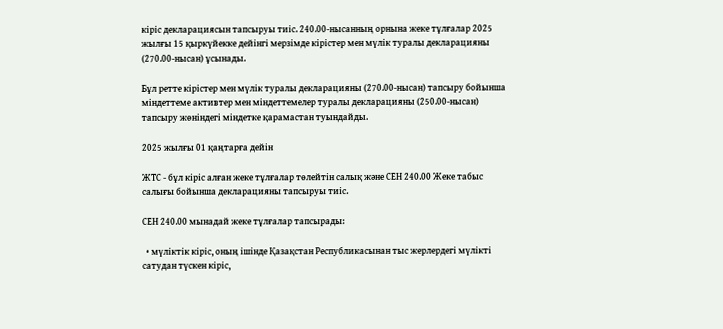кіріс декларациясын тапсыруы тиіс. 240.00-нысанның орнына жеке тұлғалар 2025 жылғы 15 қыркүйекке дейінгі мерзімде кірістер мен мүлік туралы декларацияны (270.00-нысан) ұсынады.

Бұл ретте кірістер мен мүлік туралы декларацияны (270.00-нысан) тапсыру бойынша міндеттеме активтер мен міндеттемелер туралы декларацияны (250.00-нысан) тапсыру жөніндегі міндетке қарамастан туындайды.

2025 жылғы 01 қаңтарға дейін

ЖТС - бұл кіріс алған жеке тұлғалар төлейтін салық және СЕН 240.00 Жеке табыс салығы бойынша декларацияны тапсыруы тиіс.

СЕН 240.00 мынадай жеке тұлғалар тапсырады:

  • мүліктік кіріс, оның ішінде Қазақстан Республикасынан тыс жерлердегі мүлікті сатудан түскен кіріс,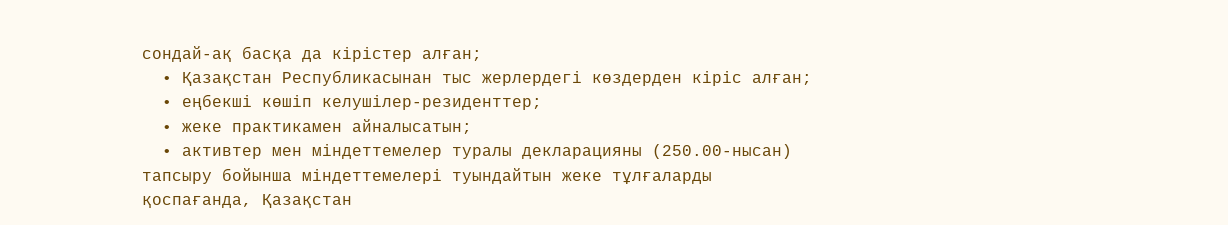сондай-ақ басқа да кірістер алған;
  • Қазақстан Республикасынан тыс жерлердегі көздерден кіріс алған;
  • еңбекші көшіп келушілер-резиденттер;
  • жеке практикамен айналысатын;
  • активтер мен міндеттемелер туралы декларацияны (250.00-нысан) тапсыру бойынша міндеттемелері туындайтын жеке тұлғаларды қоспағанда, Қазақстан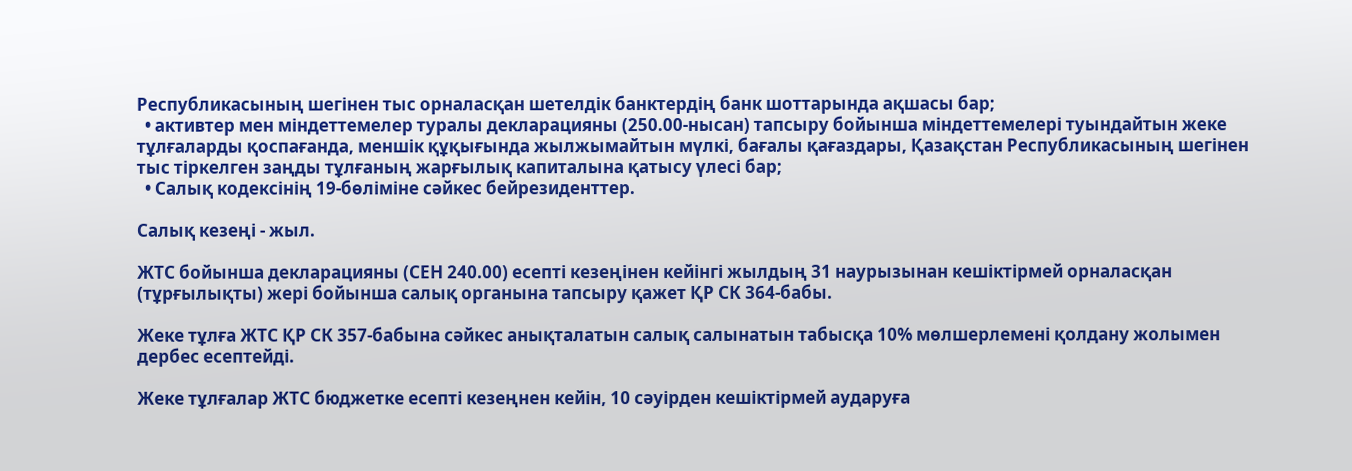Республикасының шегінен тыс орналасқан шетелдік банктердің банк шоттарында ақшасы бар;
  • активтер мен міндеттемелер туралы декларацияны (250.00-нысан) тапсыру бойынша міндеттемелері туындайтын жеке тұлғаларды қоспағанда, меншік құқығында жылжымайтын мүлкі, бағалы қағаздары, Қазақстан Республикасының шегінен тыс тіркелген заңды тұлғаның жарғылық капиталына қатысу үлесі бар;
  • Салық кодексінің 19-бөліміне сәйкес бейрезиденттер.

Салық кезеңі - жыл.

ЖТС бойынша декларацияны (СЕН 240.00) есепті кезеңінен кейінгі жылдың 31 наурызынан кешіктірмей орналасқан (тұрғылықты) жері бойынша салық органына тапсыру қажет ҚР СК 364-бабы.

Жеке тұлға ЖТС ҚР СК 357-бабына сәйкес анықталатын салық салынатын табысқа 10% мөлшерлемені қолдану жолымен дербес есептейді.

Жеке тұлғалар ЖТС бюджетке есепті кезеңнен кейін, 10 сәуірден кешіктірмей аударуға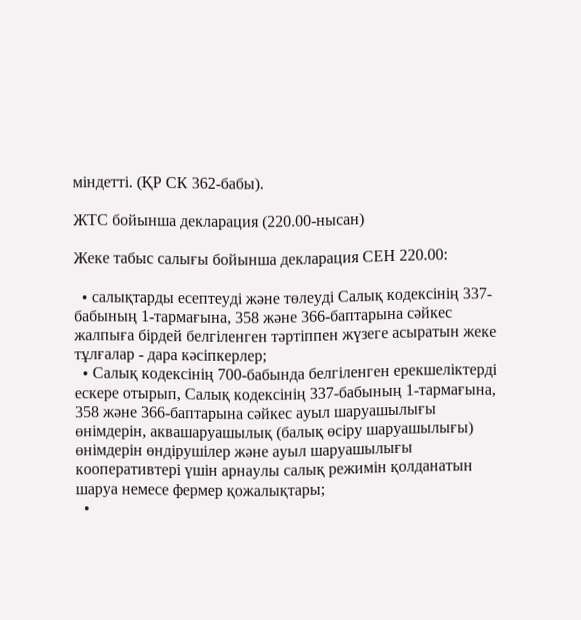міндетті. (ҚР СК 362-бабы).

ЖТС бойынша декларация (220.00-нысан)

Жеке табыс салығы бойынша декларация СЕН 220.00:

  • салықтарды есептеуді және төлеуді Салық кодексінің 337-бабының 1-тармағына, 358 және 366-баптарына сәйкес жалпыға бірдей белгіленген тәртіппен жүзеге асыратын жеке тұлғалар - дара кәсіпкерлер;
  • Салық кодексінің 700-бабында белгіленген ерекшеліктерді ескере отырып, Салық кодексінің 337-бабының 1-тармағына, 358 және 366-баптарына сәйкес ауыл шаруашылығы өнімдерін, аквашаруашылық (балық өсіру шаруашылығы) өнімдерін өндірушілер және ауыл шаруашылығы кооперативтері үшін арнаулы салық режимін қолданатын шаруа немесе фермер қожалықтары;
  •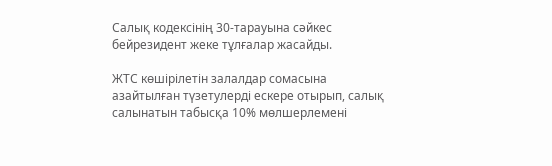Салық кодексінің 30-тарауына сәйкес бейрезидент жеке тұлғалар жасайды.

ЖТС көшірілетін залалдар сомасына азайтылған түзетулерді ескере отырып, салық салынатын табысқа 10% мөлшерлемені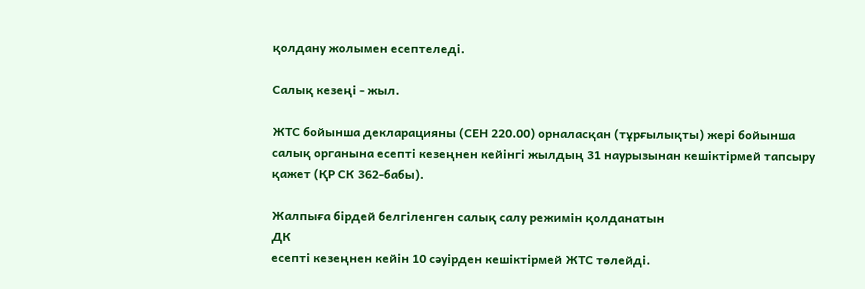қолдану жолымен есептеледі.

Салық кезеңі - жыл.

ЖТС бойынша декларацияны (СЕН 220.00) орналасқан (тұрғылықты) жері бойынша салық органына есепті кезеңнен кейінгі жылдың 31 наурызынан кешіктірмей тапсыру қажет (ҚР СК 362-бабы).

Жалпыға бірдей белгіленген салық салу режимін қолданатын
ДК
есепті кезеңнен кейін 10 сәуірден кешіктірмей ЖТС төлейді.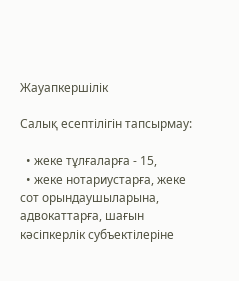Жауапкершілік

Салық есептілігін тапсырмау:

  • жеке тұлғаларға - 15,
  • жеке нотариустарға, жеке сот орындаушыларына, адвокаттарға, шағын кәсіпкерлік субъектілеріне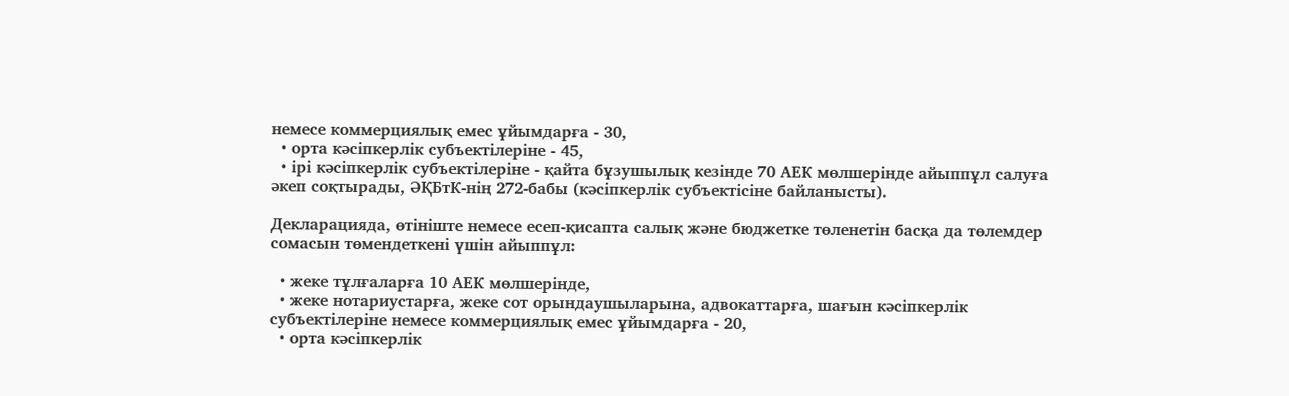немесе коммерциялық емес ұйымдарға - 30,
  • орта кәсіпкерлік субъектілеріне - 45,
  • ірі кәсіпкерлік субъектілеріне - қайта бұзушылық кезінде 70 АЕК мөлшерінде айыппұл салуға әкеп соқтырады, ӘҚБтК-нің 272-бабы (кәсіпкерлік субъектісіне байланысты).

Декларацияда, өтініште немесе есеп-қисапта салық және бюджетке төленетін басқа да төлемдер сомасын төмендеткені үшін айыппұл:

  • жеке тұлғаларға 10 АЕК мөлшерінде,
  • жеке нотариустарға, жеке сот орындаушыларына, адвокаттарға, шағын кәсіпкерлік субъектілеріне немесе коммерциялық емес ұйымдарға - 20,
  • орта кәсіпкерлік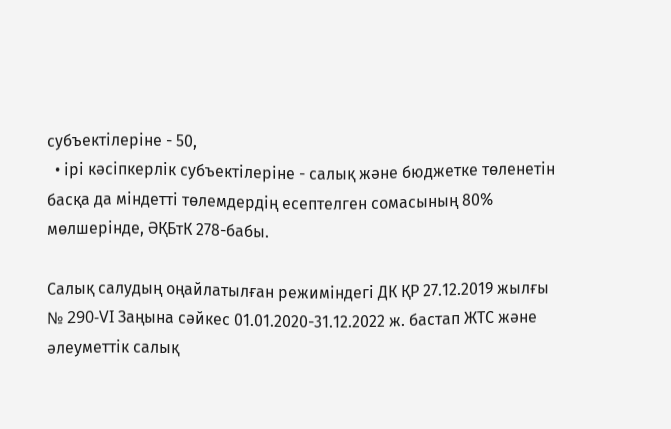субъектілеріне - 50,
  • ірі кәсіпкерлік субъектілеріне - салық және бюджетке төленетін басқа да міндетті төлемдердің есептелген сомасының 80% мөлшерінде, ӘҚБтК 278-бабы.

Салық салудың оңайлатылған режиміндегі ДК ҚР 27.12.2019 жылғы № 290-VI Заңына сәйкес 01.01.2020-31.12.2022 ж. бастап ЖТС және әлеуметтік салық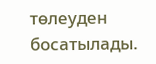төлеуден босатылады.